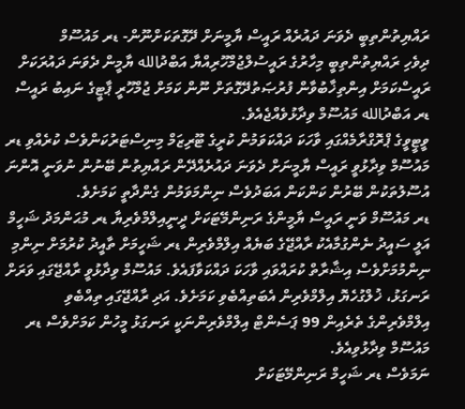ރައްޔިތުންތިބީ ދެވަނަ ދައުރެއް ރައީސް ޔާމީނަށް ދޭގޮތަކަށްނޫން- ޑރ މައުސޫމް
ދިވެހި ރައްޔިތުންތިބީ މިހާރުގެ ރައީސުލްޖުމްހޫރިއްޔާ އަބްދުالله ޔާމީން ދެވަނަ ދައުރަކަށް ރައީސްކަމަށް އިންތިޚާބުވާން ފުރުޞަތުދޭގޮތަށް ނޫން ކަމަށް ޖުމްހޫރީ ޕާޓީގެ ނައިބު ރައީސް ޑރ އަބްދުالله މައުސޫމް ވިދާޅުވެއްޖެއެވެ.
ވީޓީވީގެ ޕްރޮގްރާމެއްގައި ވާހަކަ ދައްކަވަމުން ކުރީގެ ޓޫރިޒަމް މިނިސްޓަރުކަންވެސް ކުރެއްވި ޑރ މައުސޫމް ވިދާޅުވީ ރައީސް ޔާމީނަށް ދެވަނަ ދައުރެއްދޭން ރައްޔިތުން ބޭނުން ނުވަނީ އޮންނަ އުސޫލުތަކުން ބޭރުން ކަންކަން އަބަދުވެސް ނިންމަވަމުން ގެންދާތީ ކަމަށެވެ.
ޑރ މައުސޫމް ވަނީ ރައީސް ޔާމީންގެ ރަނިންމޭޓަކަށް ދީނީއިލްމްވެރިޔާ ޑރ މުޙަންމަދު ޝަހީމް އަލީ ސައީދު ނެންގުމާއެކު ރާއްޖޭގެ ބަޔެއް އިލްމްވެރިން ޑރ ޝަހީމަށް ތާއީދު ކުރުމަށް ނިންމި ނިންމުމަށްވެސް އިޝާރާތް ކުރައްވައި ވާހަކަ ދައްކަވާފައެވެ. މައުސޫމް ވިދާޅުވީ ރާއްޖޭގައި ވަރަށް ރަނގަޅު، ޚުލްގުހެޔޮ އިލްމްވެރިން އެބަތިއްބެވި ކަމަށެވެ. އަދި ރާއްޖޭގައި ތިއްބެވި އިލްމްވެރިންގެ ތެރެއިން 99 ޕަސެންޓް އިލްމްވެރިންނަކީ ރަނގަޅު މީހުން ކަމަށްވެސް ޑރ މައުސޫމް ވިދާޅުވިއެވެ.
ނަމަވެސް ޑރ ޝަހީމް ރަނިންމޭޓަކަށް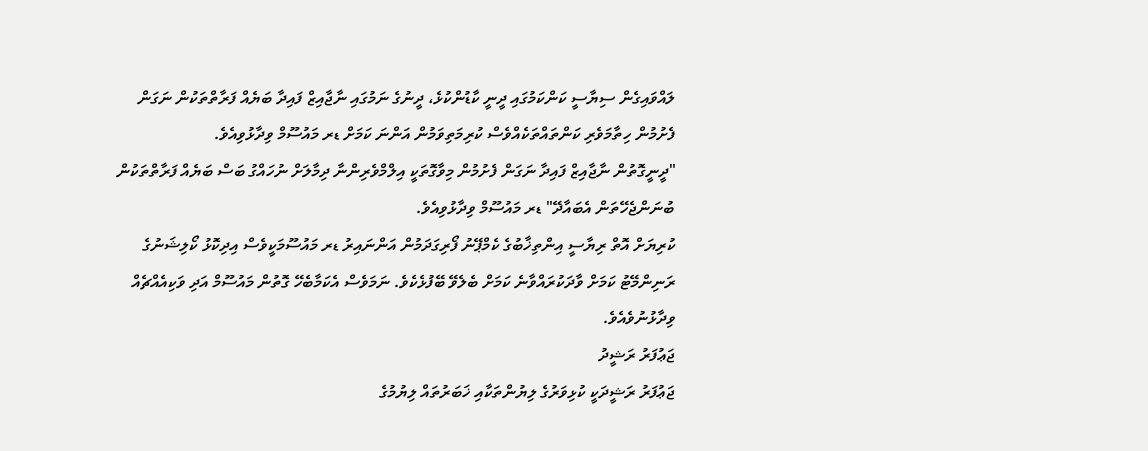ލައްވައިގެން ސިޔާސީ ކަންކަމުގައި ދީނީ ކާޑުންކުޅެ، ދީނުގެ ނަމުގައި ނާޖާއިޒް ފައިދާ ބަޔެއް ފަރާތްތަކުން ނަގަން ފެށުމުން ހިތާމަވެރި ކަންތައްތަކެއްވެސް ކުރިމަތިވަމުން އަންނަ ކަމަށް ޑރ މައުސޫމް ވިދާޅުވިއެވެ.
"ދީނީގޮތުން ނާޖާއިޒް ފައިދާ ނަގަން ފެށުމުން މިވާގޮތަކީ އިލްމްވެރިންނާ ދިމާލަށް ނުހައްގު ބަސް ބަޔެއް ފަރާތްތަކުން ބުނަންޖެހޭތަން އެބައާދޭ" ޑރ މައުސޫމް ވިދާޅުވިއެވެ.
ކުރިޔަށް އޮތް ރިޔާސީ އިންތިޚާބުގެ ކެމްޕޭނު ފޯރިގަދަމުން އަންނައިރު ޑރ މައުސޫމަކީވެސް އިދިކޮޅު ކޯލިޝަނުގެ ރަނިންމޭޓު ކަމަށް ވާދަކުރައްވާނެ ކަމަށް ބެލެވޭ ބޭފުޅެކެވެ. ނަމަވެސް އެކަމާބެހޭ ގޮތުން މައުސޫމް އަދި ވަކިއެއްޗެއް ވިދާޅުނުވެއެވެ.
ޖަޢުފަރު ރަޝީދު
ޖަޢުފަރު ރަޝީދަކީ ކުޅިވަރުގެ ލިޔުންތަކާއި ޚަބަރުތައް ލިޔުމުގެ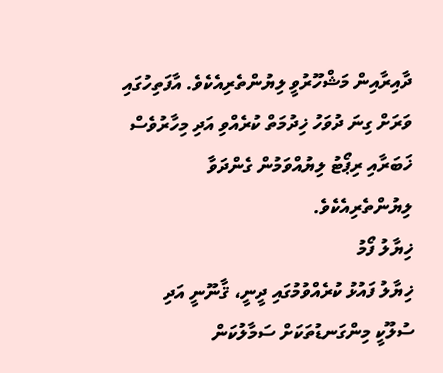ދާއިރާއިން މަޝްހޫރުވީ ލިޔުންތެރިއެކެވެ. އާފަތިހުގައި ވަރަށް ގިނަ ދުވަހު ޚިދުމަތް ކުރެއްވި އަދި މިހާރުވެސް ޚަބަރާއި ރިޕޯޓު ލިޔުއްވަމުން ގެންދަވާ ލިޔުންތެރިއެކެވެ.
ޚިޔާލު ފޯމު
ޚިޔާލު ފައުޅު ކުރެއްވުމުގައި ދީނީ، ޤާނޫނީ އަދި ސުލޫކީ މިންގަނޑުތަކަށް ސަމާލުކަން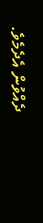ދެއްވުން އެދެމެވެ.